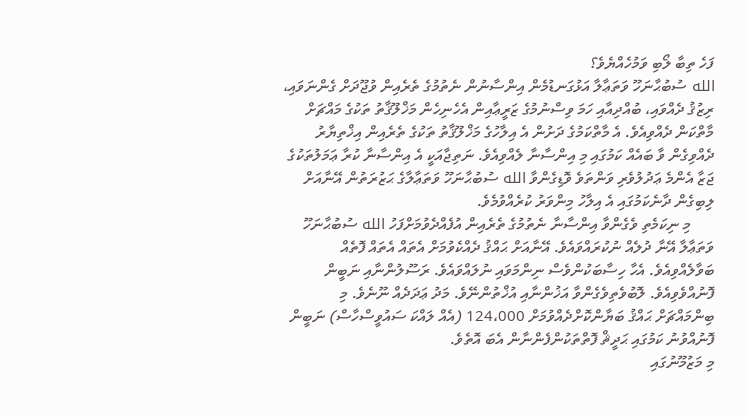ފަހެ ތިބާ ލޯބި ވަމުހެއްޔެވެ؟
الله ސުބުޙާނަހޫ ވަތަޢާލާ އަޅުގަނޑުމެން އިންސާނުން ނެތުމުގެ ތެރެއިން ވުޖޫދަށް ގެންނަވައި، ރިޒުޤު ދެއްވައި، ބުއްދިއާއި ހަމަ ވިސްނުމުގެ ޒަރީޢާއިން އެހެނިހެން މަޚްލޫޤާތު ތަކުގެ މައްޗަށް މާތްކަން ދެއްވިއެވެ. އެ މާތްކަމުގެ ދަށުން އެ އިލާހުގެ މަޚްލޫޤާތު ތަކުގެ ތެރެއިން އިޚްތިޔާރު ދެއްވިގެން ވާ ބައެއް ކަމުގައި މި އިންސާނާ ލެއްވިއެވެ. ނަތިޖާއަކީ އެ އިންސާނާ ކުރާ ޢަމަލުތަކުގެ ޖަޒާ އެންމެ ޢަދުލުވެރި ވަންތަވެ ވޮޑިގެންވާ الله ސުބުޙާނަހޫ ވަތަޢާލާގެ ޙަޒުރަތުން އޭނާއަށް ލިބިގެން ދާނެކަމުގައި އެ އިލާހު މިންވަރު ކުރެއްވުމެވެ.
      މި ނިކަމެތި ވެގެންވާ އިންސާނާ ނެތުމުގެ ތެރެއިން އުފެއްދެވުމަށްފަހު الله ސުބުޙާނަހޫ ވަތަޢާލާ އޭނާ ދުލެއް ނުކުރައްވައެވެ. އޭނާއަށް ޙައްޤު ދެއްކެވުމަށް އެތައް އެތައް ފޮތެއް ބަވާލެއްވިއެވެ. އެހާ ހިސާބަކުންވެސް ނިންމަވައި ނުލައްވައެވެ. ރަސޫލުންނާއި ނަބީން ފޮނުއްވެވިއެވެ. ލޮބުވެތިވެގެންވާ އަޚުންނާއި އުޚްތުންނޭވެ. މަދު ޢަދަދެއް ނޫނެވެ. މި ބިންމައްޗަށް ޙައްޤު ބަޔާންކޮށްދެއްވުމަށް 124،000 (އެއް ލައްކަ ސައުވީސްހާސް) ނަބީން ފޮނުއްވުނު ކަމުގައި ޙަދީޘް ފޮތްތަކުންފެންނާން އެބަ އޮތެވެ.
މި މަޒުމޫނުގައި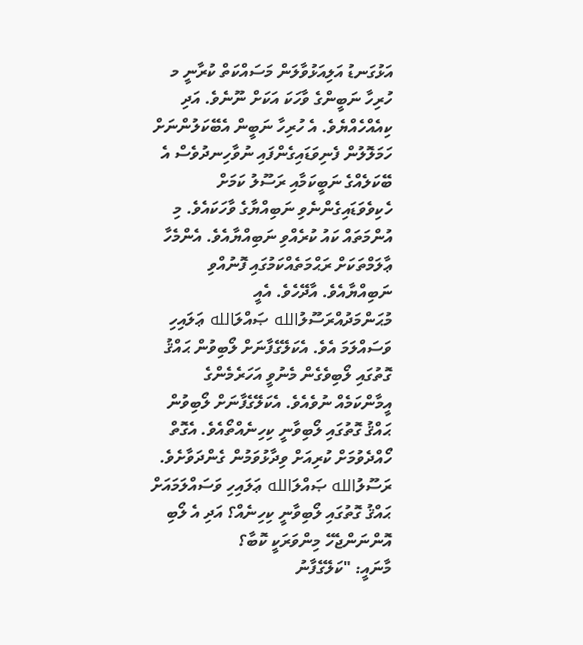އަޅުގަނޑު އަލިއަޅުވާލަން މަސައްކަތް ކުރާނީ މ ހުރިހާ ނަބީންގެ ވާހަކަ އަކަށް ނޫނެވެ. އަދި ކިއެއްހެއްޔެވެ. އެ ހުރިހާ ނަބީން އެބޭކަލުންނަށް ހަމަލޮލުން ފެނިވަޑައިގެންފައި ނުވާހިނދުވެސް އެ ބޭކަލެއްގެ ނަބީކަމާއި ރަސޫލު ކަމަށް ހެކިވެވަޑައިގެންނެވި ނަބިއްޔާގެ ވާހަކައެވެ. މި އުންމަތައް ކައު ކުރެއްވި ނަބިއްޔާއެވެ. އެންމެހާ ޢާލަމްތަކަށް ރަޙްމަތެއްކަމުގައި ފޮނުއްވި ނަބިއްޔާއެވެ. އާދޭހެވެ. އެއީ މުޙަންމަދުއްރަސޫލުالله ޞައްލަالله ޢަލައިހި ވަސައްލަމަ އެވެ. އެކަލޭގެފާނަށް ލޯބިވުން ޙައްޤު ގޮތުގައި ލޯބިވެގެން މެނުވީ އަހަރެމެންގެ އީމާންކަމެއް ނުވެއެވެ. އެކަލޭގެފާނަށް ލޯބިވުން ޙައްޤު ގޮތުގައި ލޯބިވާނީ ކިހިނެއްތޯއެވެ. އެގޮތް ހޯއްދެވުމަށް ކުރިއަށް ވިދާޅުވަމުން ގެންދަވާށެވެ.
ރަސޫލުالله ޞައްލަالله ޢަލައިހި ވަސައްލަމައަށް ޙައްޤު ގޮތުގައި ލޯބިވާނީ ކިހިނެއް؟ އަދި އެ ލޯބި އޮންނަންޖެހޭ މިންވަރަކީ ކޮބާ؟
މާނައީ: "ކަލޭގެފާނު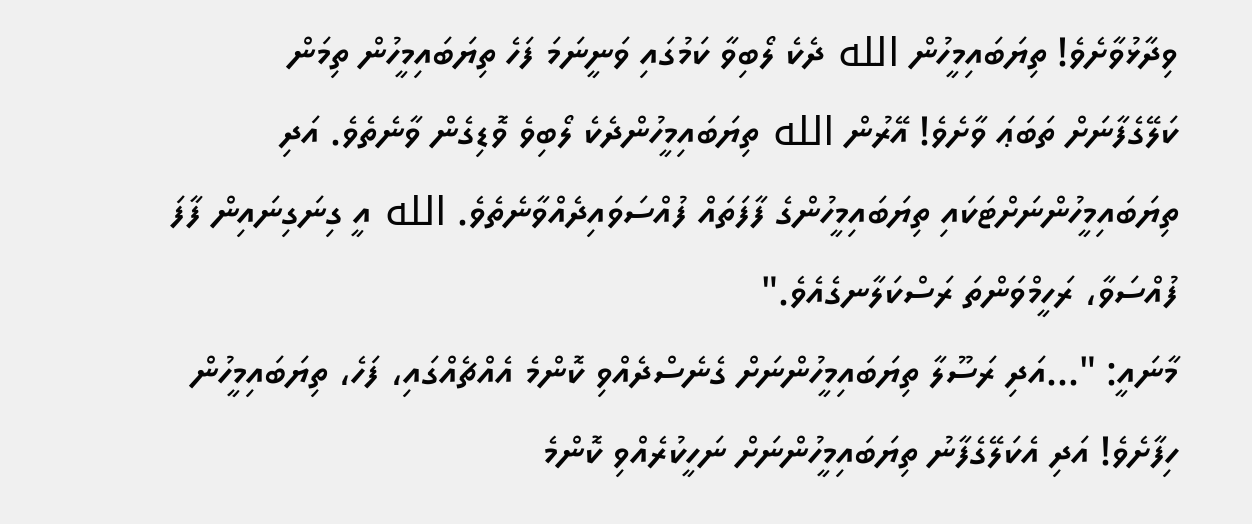ވިދާޅުވާށެވެ! ތިޔަބައިމީހުން الله ދެކެ ލޯބިވާ ކަމުގައި ވަނީނަމަ ފަހެ ތިޔަބައިމީހުން ތިމަން ކަލޭގެފާނަށް ތަބަޢަ ވާށެވެ! އޭރުން الله ތިޔަބައިމީހުންދެކެ ލޯބިވެ ވޮޑިގެން ވާނެތެވެ. އަދި ތިޔަބައިމީހުންނަށްޓަކައި ތިޔަބައިމީހުންގެ ފާފަތައް ފުއްސަވައިދެއްވާނެތެވެ. الله އީ ގިނަގިނައިން ފާފަ ފުއްސަވާ، ރަހީމްވަންތަ ރަސްކަލާނގެއެވެ."
މާނައީ: "...އަދި ރަސޫލާ ތިޔަބައިމީހުންނަށް ގެނެސްދެއްވި ކޮންމެ އެއްޗެއްގައި، ފަހެ، ތިޔަބައިމީހުން ހިފާށެވެ! އަދި އެކަލޭގެފާނު ތިޔަބައިމީހުންނަށް ނަހީކުރެއްވި ކޮންމެ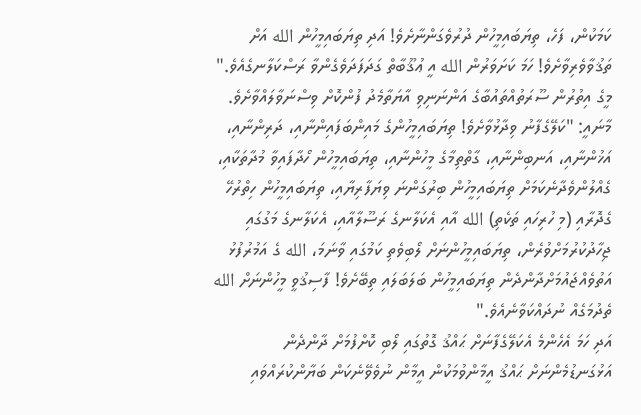ކަމަކުން، ފަހެ، ތިޔަބައިމީހުން ދުރުވެގަންނާށެވެ! އަދި ތިޔަބައިމީހުން الله އަށް ތަޤުވާވެރިވާށެވެ! ހަމަ ކަށަވަރުން الله އީ ޢުޤޫބާތް ގަދަފަދަވެގެންވާ ރަސްކަލާނގެއެވެ."
މީގެ އިތުރުން ސޫރަތުއްތައުބާގެ އަންނަނިވި އާޔަތާމެދު ފުންކޮށް ވިސްނަވާލައްވާށެވެ.
މާނައީ: "ކަލޭގެފާނު ވިދާޅުވާށެވެ! ތިޔަބައިމީހުންގެ މައިންބަފައިންނާއި، ދަރިންނާއި، އަޚުންނާއި، އަނބިންނާއި، ގާތްތިމާގެ މީހުންނާއި، ތިޔަބައިމީހުން ހޯދާފައިވާ މުދާތަކާއި، ގެއްލުންވެދާނެކަމަށް ތިޔަބައިމީހުން ބިރުގަންނަ ވިޔަފާރިޔާއި، ތިޔަބައިމީހުން ހިތްރުހޭ ގެދޮރާއި (މި ހުރިހައި ތަކެތި) الله އާއި އެކަލާނގެ ރަސޫލާއާއި، އެކަލާނގެ މަގުގައި ޖިހާދުކުރުމަށްވުރެން، ތިޔަބައިމީހުންނަށް ލޯބިވެތި ކަމުގައި ވާނަމަ، الله ގެ އަމުރުފުޅު އަތުވެއްޖައުމަށްދާންދެން ތިޔަބައިމީހުން ބަލަބަލައި ތިބޭށެވެ! ފާސިޤުވީ މީހުންނަށް الله ތެދުމަގެއް ނުދައްކަވާނެއެވެ."
އަދި ހަމަ އެހެންމެ އެކަލޭގެފާނަށް ޙައްޤު ގޮތުގައި ލޯބި ކޮށްފުމަށް ދާންދެން އަޅުގަނޑުމެންނަށް ޙައްޤު އީމާންވުމަކުން އީމާން ނުވެވޭނެކަން ބަޔާންކުރައްވައި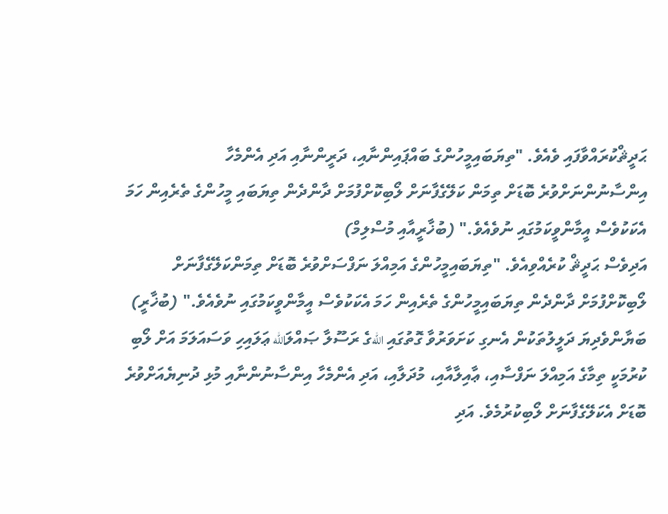ޙަދީޘްކުރައްވާފައި ވެއެވެ. "ތިޔަބައިމީހުންގެ ބައްޕައިންނާއި، ދަރީންނާއި އަދި އެންމެހާ އިންސާނުންނަށްވުރެ ބޮޑަށް ތިމަން ކަލޭގެފާނަށް ލޯބިކޮށްފުމަށް ދާންދެން ތިޔަބައި މީހުންގެ ތެރެއިން ހަމަ އެކަކުވެސް އީމާންވީކަމުގައި ނުވެއެވެ." (ބުޚާރީއާއި މުސްލިމް)
އަދިވެސް ޙަދީޘް ކުރެއްވިއެވެ. "ތިޔަބައިމީހުންގެ އަމިއްލަ ނަފްސަށްވުރެ ބޮޑަށް ތިމަންކަލޭގެފާނަށް ލޯބިކޮށްފުމަށް ދާންދެން ތިޔަބައިމީހުންގެ ތެރެއިން ހަމަ އެކަކުވެސް އީމާންވީކަމުގައި ނުވެއެވެ." (ބުޚާރީ)
ބަޔާންވެދިޔަ ދަލީލުތަކުން އެނގި ކަށަވަރުވާ ގޮތުގައި اللهގެ ރަސޫލާ ޞައްލަالله ޢަލައިހި ވަސައަލަމަ އަށް ލޯބި ކުރުމަކީ ތިމާގެ އަމިއްލަ ނަފްސާއި، ޢާއިލާއާއި، މުދަލާއި، އަދި އެންމެހާ އިންސާނުންނާއި މުޅި ދުނިޔެއަށްވުރެ ބޮޑަށް އެކަލޭގެފާނަށް ލޯބިކުރުމެވެ. އަދި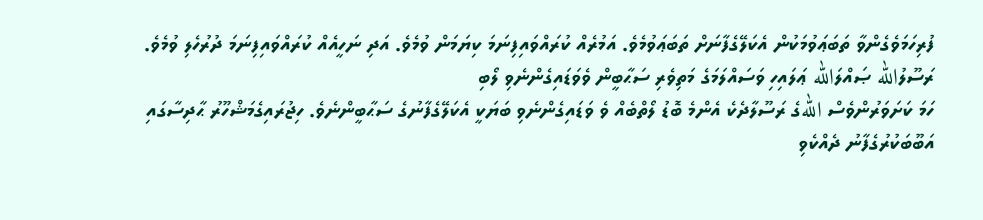ފުރިހަމަވެގެންވާ ތަބަޢަވުމަކުން އެކަލޭގެފާނަށް ތަބަޢަވުމެވެ. އަމުރެއް ކުރައްވައިފިނަމަ ކިޔަމަން ވުމެވެ. އަދި ނަހީއެއް ކުރައްވައިފިނަމަ ދުރުހެލި ވުމެވެ.
ރަސޫލުالله ޞައްލަالله ޢަލައިހި ވަސައްލަމަގެ މަތިވެރި ސަޙާބީން ވެވަޑައިގެންނެވި ލޯބި
ހަމަ ކަށަވަރުންވެސް اللهގެ ރަސޫލާދެކެ އެންމެ ބޮޑު ލޯތްބެއް ވެ ވަޑައިގެންނެވި ބަޔަކީ އެކަލޭގެފާނުގެ ސަޙާބީންނެވެ. ހިޖުރައިގެމަޝްހޫރު ޙާދިސާގައި އަބޫބަކުރުގެފާނު ދެއްކެވި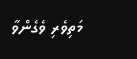މަތިވެރި ވެގެންވާ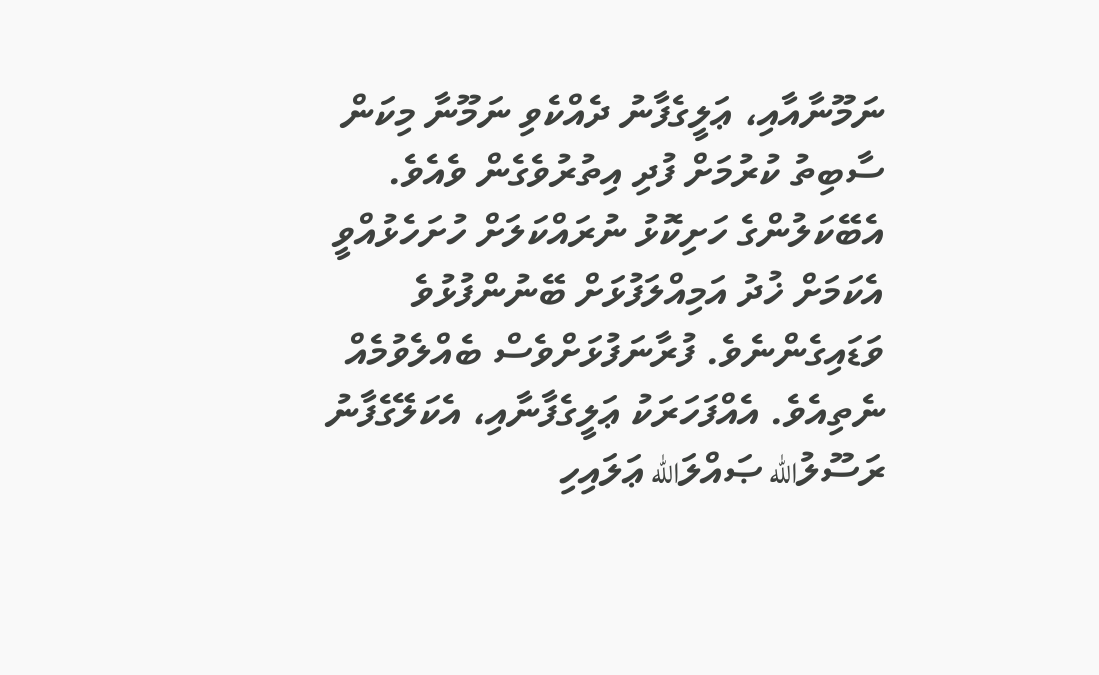ނަމޫނާއާއި، ޢަލީގެފާނު ދެއްކެވި ނަމޫނާ މިކަން ސާބިތު ކުރުމަށް ފުދި އިތުރުވެގެން ވެއެވެ. އެބޭކަލުންގެ ހަށިކޮޅު ނުރައްކަލަށް ހުށަހެޅުއްވީ އެކަމަށް ޚުދު އަމިއްލަފުޅަށް ބޭނުންފުޅުވެ ވަޑައިގެންނެވެ. ފުރާނަފުޅަށްވެސް ބެއްލެވުމެއް ނެތިއެވެ. އެއްފަހަރަކު ޢަލީގެފާނާއި، އެކަލޭގެފާނު ރަސޫލުالله ޞައްލަالله ޢަލައިހި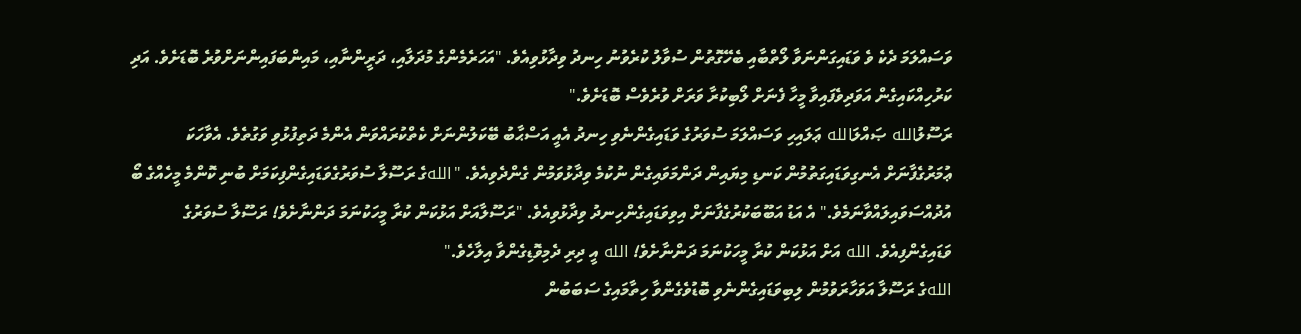ވަސައްލަމަ ދެކެ ވެ ވަޑައިގަންނަވާ ލޯތްބާއި ބެހޭގޮތުން ސުވާލު ކުރެވުނު ހިނދު ވިދާޅުވިއެވެ. "އަހަރެމެންގެ މުދަލާއި، ދަރީންނާއި، މައިންބަފައިންނަށްވުރެ ބޮޑަށެވެ. އަދި ކަރުހިއްކައިގެން އަވަދިވެފައިވާ މީހާ ފެނަށް ލޯބިކުރާ ވަރަށް ވުރެވެސް ބޮޑަށެވެ."
ރަސޫލުالله ޞައްލަالله ޢަލައިހި ވަސައްލަމަ ސުވަރުގެ ވަޑައިގެންނެވި ހިނދު އެއީ އަސްޙާބު ބޭކަލުންނަށް ކެތްކުރައްވަން އެންމެ ދަތިފުޅުވި ވަގުތެވެ. އެވާހަކަ ޢުމަރުގެފާނަށް އެނގިވަޑައިގަތުމުން ކަނޑި މިޔައިން ދަންމަވައިގެން ނުކުމެ ވިދާޅުވަމުން ގެންދެވިއެވެ. "اللهގެ ރަސޫލާ ސުވަރުގެވަޑައިގެންފިކަމަށް ބުނި ކޮންމެ މީހެއްގެ ބޯ އުދުއްސަވައިލައްވާނަމެވެ." އެ އަޑު އަބޫބަކުރުގެފާނަށް އިވިވަޑައިގެންހިނދު ވިދާޅުވިއެވެ. "ރަސޫލާއަށް އަޅުކަން ކުރާ މީހަކުނަމަ ދަންނާށެވެ! ރަސޫލާ ސުވަރުގެ ވަޑައިގެންފިއެވެ. الله އަށް އަޅުކަން ކުރާ މީހަކުނަމަ ދަންނާށެވެ! الله އީ ދިރި ދެމިވޮޑިގެންވާ އިލާހެވެ."
اللهގެ ރަސޫލާ އަވަހާރަވުމުން ލިބިވަޑައިގެންނެވި ބޮޑުވެގެންވާ ހިތާމައިގެ ސަބަބުން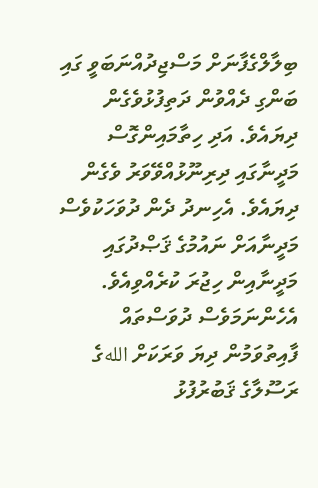ބިލާލްގެފާނަށް މަސްޖިދުއްނަބަވީ ގައި ބަންގި ދެއްވުން ދަތިފުޅުވެގެން ދިޔައެވެ. އަދި ހިތާމައިންގޮސް މަދީނާގައި ދިރިނޫޅުއްވޭވަރު ވެގެން ދިޔައެވެ. އެހިނދު ދެން ދުވަހަކުވެސް މަދީނާއަށް ނައުމުގެ ޤަޞްދުގައި މަދީނާއިން ހިޖުރަ ކުރެއްވިއެވެ. އެހެންނަމަވެސް ދުވަސްތައް ފާއިތުވަމުން ދިޔަ ވަރަކަށް اللهގެ ރަސޫލާގެ ޤަބުރުފުޅު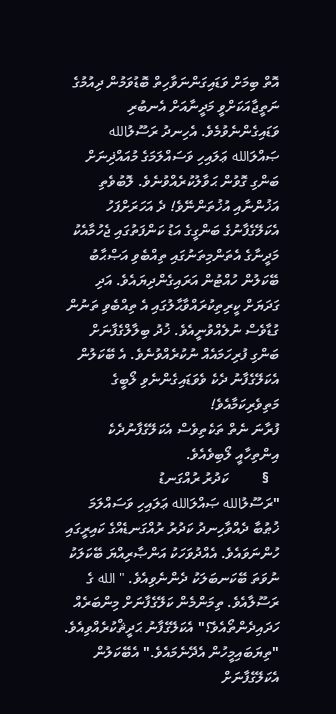އޮތް ބިމަށް ވަޑައިގަންނަވާހިތް ބޮޑުވަމުން ދިއުމުގެ ނަތީޖާއަކަށްވީ މަދީނާއަށް އެނބުރި ވަޑައިގެންނެވުމެވެ. އެހިނދު ރަސޫލުالله ޞައްލަالله ޢަލައިހި ވަސައްލަމަގެ މުއައްޛިނަށް ބަންގި ގޮވުން ޙަވާލުކުރެއްވުނެވެ. ލޮބުވެތި އަޚުންނާއި އުޚުތަންނޭވެ! ދެ އަހަރަށްފަހު އެކަލޭގެފާނުގެ ބަންގީގެ އަޑު ކަންފަތުގައި ޖެހުމާއެކު މަދީނާގެ އެތަންމިތަނުގައި ތިއްބެވި އަޞްޙާބު ބޭކަލުން ހުއްޓުން އަރައިގެންދިޔައެވެ. އަދި ގަދަޔަށް ކީރިތިކުރައްވާޙާލުގައި އެ ތިއްބެވި ތަނުން ގުޑާވެސް ނުލެއްވުނީއެވެ. ޚުދު ބިލާލްގެފާނަށް ބަންގި ފުރިހަމައެއް ނުކުރެއްވުނެވެ. އެ ބޭކަލުން އެކަލޭގެފާނު ދެކެ ވެވަޑައިގެންނެވި ލޯބީގެ މަތިވެރިކަމާއެވެ!
ފުރާނަ ނެތް ތަކެތިވެސް އެކަލޭގެފާނުދެކެ އިންތިހާއީ ލޯބިވެއެވެ.
   §         ކަދުރު ރުއްގަނޑު
"ރަސޫލުالله ޞައްލަالله ޢަލައިހި ވަސައްލަމަ ޚުޠުބާ ދެއްވާހިނދު ކަދުރު ރުއްގަނޑެއްގެ ކައިރީގައި ހުންނަވައެވެ. އެއްދުވަހަކު އަންޞާރިއްޔަ ބޭކަލަކު ނުވަތަ ބޭކަނބަލަކު ދެންނެވިއެވެ. "الله ގެ ރަސޫލާއެވެ. ތިމަންމެން ކަލޭގެފާނަށް މިންބަރެއް ހަދައިދެންތޯއެވެ؟" އެކަލޭގެފާނު ޙަދީޘްކުރެއްވިއެވެ. "ތިޔަބައިމީހުން އެދޭނެމައެވެ." އެބޭކަލުން އެކަލޭގެފާނަށް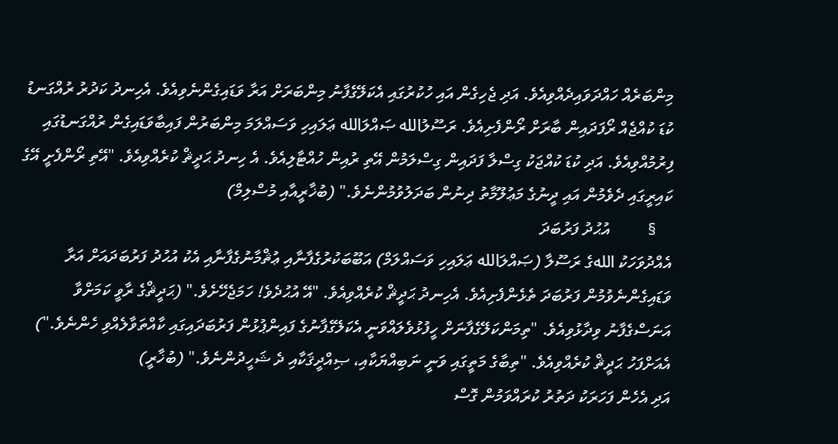މިންބަރެއް ހައްދަވައިދެއްވިއެވެ. އަދި ޖެހިގެން އައި ހުކުރުގައި އެކަލޭގެފާނު މިންބަރަށް އަރާ ވަޑައިގެންނެވިއެވެ. އެހިނދު ކަދުރު ރުއްގަނޑު ކުޑަ ކުއްޖެއް ރޯފަދައިން ބާރަށް ރޯންފެށިއެވެ. ރަސޫލުالله ޞައްލަالله ޢަލައިހި ވަސައްލަމަ މިންބަރުން ފައިބާވަޑައިގެން ރުއްގަނޑުގައި ފިރުމުއްވިއެވެ. އަދި ކުޑަ ކުއްޖަކު ގިސްލާ ފަދައިން ގިސްލަމުން އޭތި ރުއިން ހުއްޓާލިއެވެ. އެ ހިނދު ޙަދީޘް ކުރެއްވިއެވެ. "އޭތި ރޯންފެށީ އޭގެ ކައިރީގައި ދެވެމުން އައި ދީނުގެ މަޢުލޫމާތު ދިނުން ބަދަލުވުމުންނެވެ." (ބުޚާރީއާއި މުސްލިމް)
    §         އުޙުދު ފަރުބަދަ
އެއްދުވަހަކު اللهގެ ރަސޫލާ (ޞައްލަالله ޢަލައިހި ވަސައްލަމް) އަބޫބަކުރުގެފާނާއި ޢުޘްމާނުގެފާނާއި އެކު އުޙުދު ފަރުބަދައަށް އަރާ ވަޑައިގެންނެވުމުން ފަރުބަދަ ތެޅެންފެށިއެވެ. އެހިނދު ޙަދީޘް ކުރެއްވިއެވެ. "އޭ އުޙުދެވެ! ހަމަޖެހޭށެވެ." (ޙަދީޘްގެ ރާވީ ކަމަށްވާ އަނަސްގެފާނު ވިދާޅުވިއެވެ. "ތިމަންކަލޭގެފާނަށް ހީފުޅުވެލައްވަނީ އެކަލޭގެފާނުގެ ފައިންޕުޅުން ފަރުބަދައިގައި ކާއްތަވާލެއްވި ހެންނެވެ.") އެއަށްފަހު ޙަދީޘް ކުރެއްވިއެވެ. "ތިބާގެ މަތީގައި ވަނީ ނަބިއްޔަކާއި، ޞިއްދީޤަކާއި ދެ ޝަހީދުންނެވެ." (ބުޚާރީ)
އަދި އެހެން ފަހަރަކު ދަތުރު ކުރައްވަމުން ގޮސް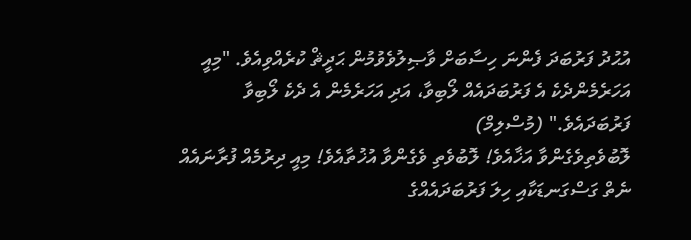އުޙުދު ފަރުބަދަ ފެންނަ ހިސާބަށް ވާޞިލުވެވުމުން ޙަދީޘް ކުރެއްވިއެވެ. "މިއީ އަހަރެމެންދެކެ އެ ފަރުބަދައެއް ލޯބިވާ، އަދި އަހަރެމެން އެ ދެކެ ލޯބިވާ ފަރުބަދައެވެ." (މުސްލިމް)
ލޮބުވެތިވެގެންވާ އަޚާއެވެ! ލޮބުވެތި ވެގެންވާ އުޚުތާއެވެ! މިއީ ދިރުމެއް ފުރާނައެއް ނެތް ގަސްގަނޑަކާއި ހިލަ ފަރުބަދައެއްގެ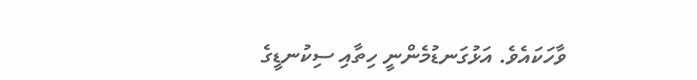ވާހަކައެވެ. އަޅުގަނޑުމެންނީ ހިތާއި ސިކުނޑީގެ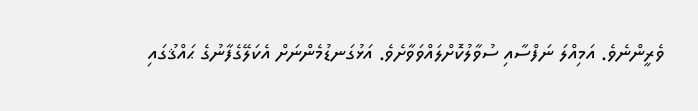ވެރީންނެވެ. އަމިއްލަ ނަފްސާއި ސުވާލުކޮށްލައްވަވާށެވެ. އަޅުގަނޑުމެންނަށް އެކަލޭގެފާނުގެ ޙައްޤުގައި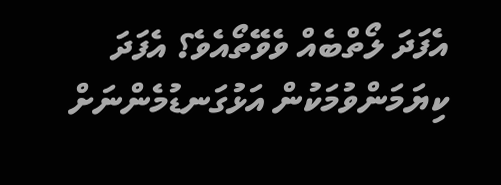އެފަދަ ލޯތްބެއް ވެވޭތޯއެވެ؟ އެފަދަ ކިޔަމަންވުމަކުން އަޅުގަނޑުމެންނަށް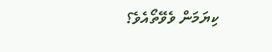ކިޔަމަން ވެވޭތޯއެވެ؟